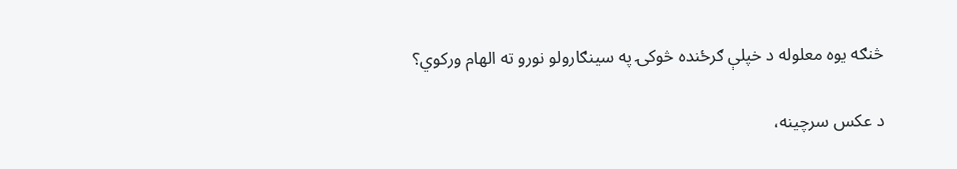څنګه یوه معلوله د خپلې ګرځنده څوکۍ په سینګارولو نورو ته الهام ورکوي؟

د عکس سرچینه،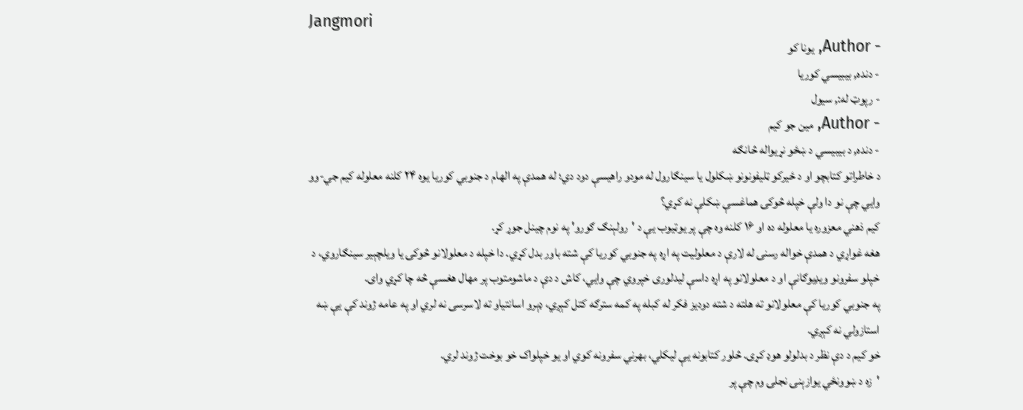Jangmori
- Author, یونا کو
- دنده, بيبيسي کوریا
- رپوټ له:, سیول
- Author, مین جو کیم
- دنده, د بيبيسي د ښځو نړیواله څانګه
د خاطراتو کتابچو او د ځيرکو ټلیفونونو ښکلول یا سينګارول له مودو راهیسې دود دي؛ له همدې په الهام د جنوبي کوریا یوه ۲۴ کلنه معلوله کیم جي-وو وايي چې نو دا ولې خپله څوکۍ هماغسې ښکلې نه کړي؟
کیم ذهني معزوره یا معلوله ده او ۱۶ کلنه وه چې پر یوټيوب یې د 'رولېنګ ګورو' په نوم چینل جوړ کړ.
هغه غواړي د همدې خواله رسنۍ له لارې د معلولیت په اړه په جنوبي کوریا کې شته باور بدل کړي. دا خپله د معلولانو څوکۍ یا ویلچېیر سينګاروي، د خپلو سفرونو ویډيوګانې او د معلولانو په اړه داسې لیدلوری خپروي چې وايي، کاش د دې د ماشومتوب پر مهال هغسې څه چا کړي وای.
په جنوبي کوریا کې معلولانو ته هلته د شته دودیز فکر له کبله په کمه سترګه کتل کېږي، ډېرو اسانتیاو ته لاسرسی نه لري او په عامه ژوند کې یې ښه استازولي نه کېږي.
خو کیم د دې نظر د بدلولو هوډ کړی. څلور کتابونه یې لیکلي، بهرني سفرونه کوي او یو خپلواک خو بوخت ژوند لري.
'زه د ښوونځي یوازېنۍ نجلۍ وم چې پر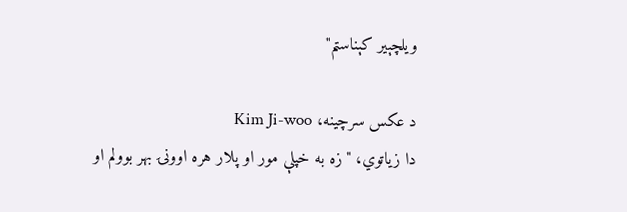ویلچېیر کېناستم"

د عکس سرچینه، Kim Ji-woo
دا زیاتوي، "زه به خپلې مور او پلار هره اوونۍ بهر بوولم او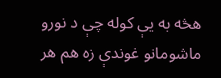هڅه به یې کوله چې د نورو ماشومانو غوندې زه هم هر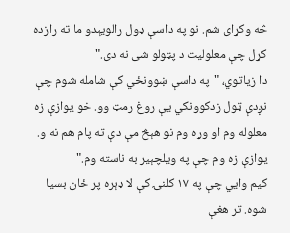څه وکړای شم. نو په داسې ډول رالویېدو ما ته رازده کړل چې معلولیت د پټولو شی نه دی."
دا زیاتوي، "په داسې ښوونځي کې شامله شوم چې نږدې ټول زدکوونکي یې روغ رمټ وو. خو یوازې زه معلوله وم او وړه وم نو هېڅ مې دې ته پام هم نه و. یوازې زه وم چې په ویلچېیر به ناسته وم."
کیم وايي چې په ۱۷ کلنۍ کې لا ډېره پر ځان بسیا شوه. تر هغې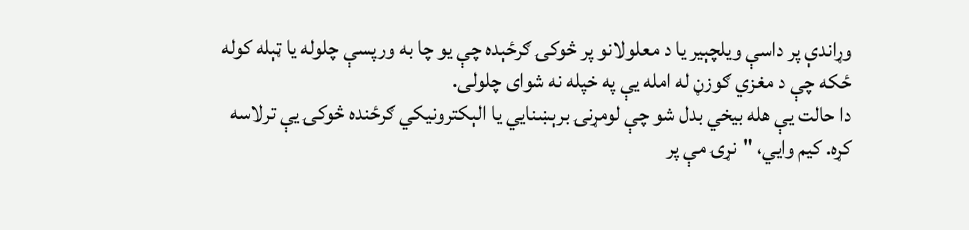وړاندې پر داسې ویلچېیر یا د معلولانو پر څوکۍ ګرځېده چې یو چا به ورپسې چلوله یا ټېله کوله ځکه چې د مغزي ګوزڼ له امله یې په خپله نه شوای چلولی.
دا حالت یې هله بیخي بدل شو چې لومړنۍ برېښنايي یا الېکترونیکي ګرځنده څوکۍ یې ترلاسه کړه. کیم وايي، "نړۍ مې پر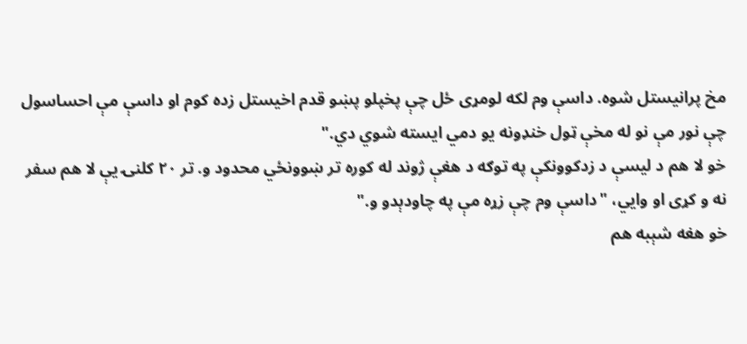مخ پرانیستل شوه. داسې وم لکه لومړی ځل چې پخپلو پښو قدم اخیستل زده کوم او داسې مې احساسول چې نور مې نو له مخې ټول خنډونه یو دمي ایسته شوي دي."
خو لا هم د لیسې د زدکوونکې په توګه د هغې ژوند له کوره تر ښوونځي محدود و. تر ۲۰ کلنۍ یې لا هم سفر نه و کړی او وايي، "داسې وم چې زړه مې په چاودېدو و."
خو هغه شېبه هم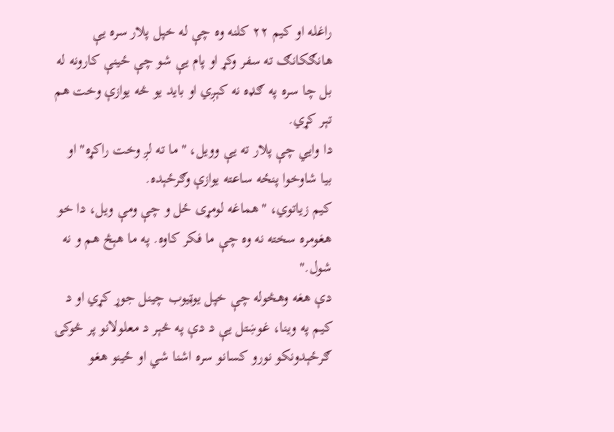راغله او کیم ۲۲ کلنه وه چې له خپل پلار سره یې هانګکانګ ته سفر وکړ او پام یې شو چې ځینې کارونه له بل چا سره په ګډه نه کېږي او باید یو څه یوازې وخت هم تېر کړي.
دا وايي چې پلار ته یې وویل، "ما ته لږ وخت راکړه" او بیا شاوخوا پنځه ساعته یوازې وګرځېده.
کیم زیاتوي، "هماغه لومړی ځل و چې ومې ویل، دا خو هغومره سخته نه وه چې ما فکر کاوه. په ما هېڅ هم و نه شول."
دې هغه وهڅوله چې خپل یوټيوب چینل جوړ کړي او د کیم په وینا، غوښتل یې د دې په څېر د معلولانو پر څوکۍ ګرځېدونکو نورو کسانو سره اشنا شي او ځینو هغو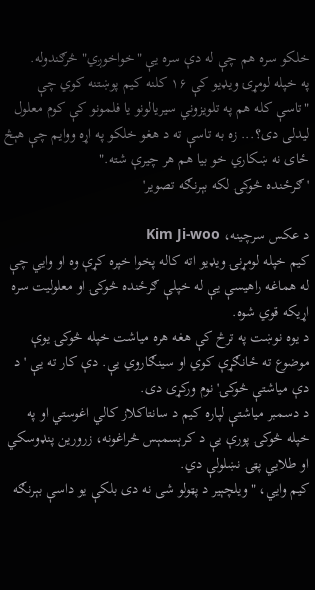خلکو سره هم چې له دې سره یې "خواخوږي" څرګندوله.
په خپله لومړۍ ويډيو کې ۱۶ کلنه کیم پوښتنه کوي چې "تاسې کله هم په تلویزوني سیریالونو یا فلمونو کې کوم معلول لیدلی دی؟... زه به تاسې ته د هغو خلکو په اړه ووایم چې هېڅ ځای نه ښکاري خو بیا هم هر چیرې شته."
'ګرځنده څوکۍ لکه بېرنګه تصویر'

د عکس سرچینه، Kim Ji-woo
کیم خپله لومړنۍ ويډيو اته کاله پخوا خپره کړې وه او وايي چې له هماغه راهیسې یې له خپلې ګرځنده څوکۍ او معلولیت سره اړیکه قوي شوه.
د یوه نوښت په ترڅ کې هغه هره میاشت خپله څوکۍ یوې موضوع ته ځانګړې کوي او سينګاروي یې. دې کار ته یې 'د دې میاشتې څوکۍ' نوم ورکړی دی.
د دسمبر میاشتې لپاره کیم د سانتاکلاز کالي اغوستي او په خپله څوکۍ پورې یې د کرېسمېس څراغونه، زرورین پنډوسکي او طلايي پټۍ نښلولې دي.
کیم وايي، "ویلچېیر د پټولو شی نه دی بلکې یو داسې بېرنګه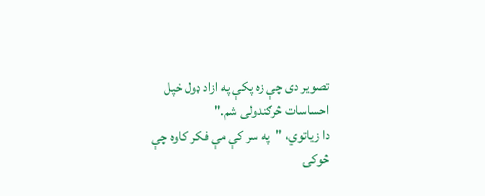تصویر دی چې زه پکې په ازاد ډول خپل احساسات څرګندولی شم."
دا زیاتوي، "په سر کې مې فکر کاوه چې څوکۍ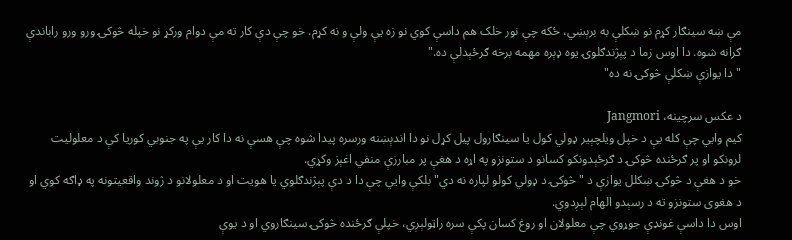مې ښه سینګار کړم نو ښکلې به برېښي، ځکه چې نور خلک هم داسې کوي نو زه یې ولې و نه کړم. خو چې دې کار ته مې دوام ورکړ نو خپله څوکۍ ورو ورو راباندې ګرانه شوه. دا اوس زما د پېژندګلوۍ یوه ډېره مهمه برخه ګرځېدلې ده."
"دا یوازې ښکلې څوکۍ نه ده"

د عکس سرچینه، Jangmori
کیم وايي چې کله یې د خپل ویلچېیر ډولي کول یا سينګارول پیل کړل نو دا اندېښنه ورسره پيدا شوه چې هسې نه دا کار یې په جنوبي کوریا کې د معلولیت لرونکو او پر ګرځنده څوکۍ د ګرځېدونکو کسانو د ستونزو په اړه د هغې پر مبارزې منفي اغېز وکړي.
خو د هغې د څوکۍ ښکلل یوازې د "څوکۍ د ډولي کولو لپاره نه دي" بلکې وايي چې دا د دې پېژندګلوي یا هویت او د معلولانو د ژوند واقعیتونه په ډاګه کوي او د هغوی ستونزو ته د رسېدو الهام لېږدوي.
اوس دا داسې غونډې جوړوي چې معلولان او روغ کسان پکې سره راټولېږي، خپلې ګرځنده څوکۍ سينګاروي او د یوې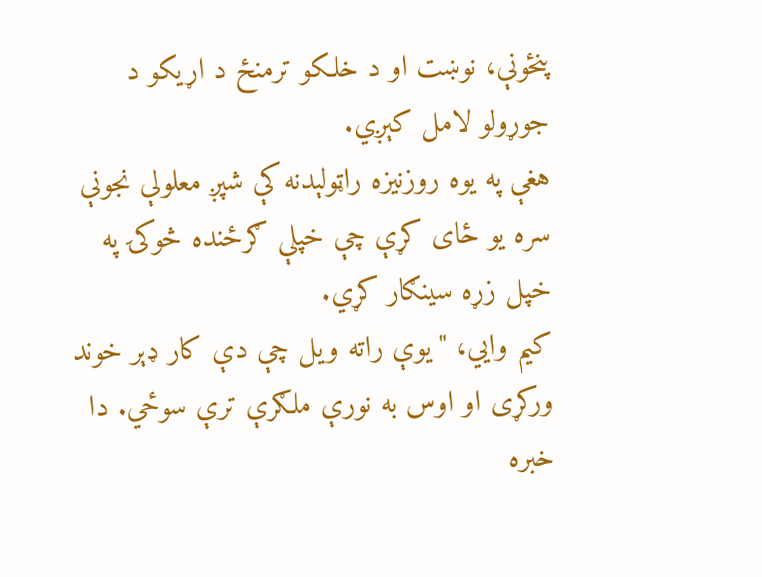پنځونې، نوښت او د خلکو ترمنځ د اړیکو د جوړولو لامل کېږي.
هغې په یوه روزنیزه راټولېدنه کې شپږ معلولې نجونې سره یو ځای کړې چې خپلې ګرځنده څوکۍ په خپل زړه سينګار کړي.
کیم وايي، "یوې راته ویل چې دې کار ډېر خوند ورکړی او اوس به نورې ملګرې ترې سوځي. دا خبره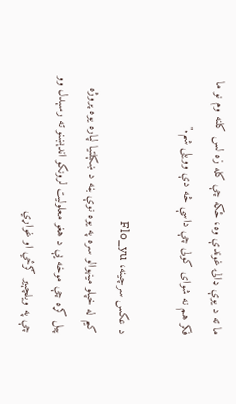ما ته د یوې ډالۍ غوندې وه، ځکه چې کله زه لس کلنه وم نو ما فکر هم نه شوای کولی چې داسې څه دې وویلی شم."

د عکس سرچینه، Flo_yu
کیم له خپلو مینهوالو سره په یوه نوې بڼه د ښکېلتیا لپاره یوه پروژه پیل کړه چې موخه یې د هغو معلولیت لرونکو اندېښنو ته رسېدل وو چې په ویلچېیر ګرځي او غواړي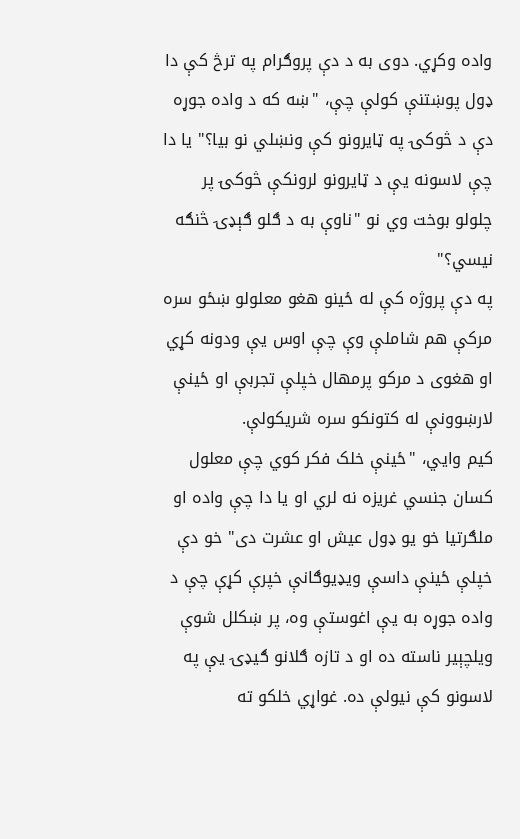واده وکړي. دوی به د دې پروګرام په ترڅ کې دا ډول پوښتنې کولې چې، "ښه که د واده جوړه دې د څوکۍ په ټایرونو کې ونښلي نو بیا؟" یا دا چې لاسونه یې د ټایرونو لرونکې څوکۍ پر چلولو بوخت وي نو "ناوې به د ګلو ګېډۍ څنګه نیسي؟"
په دې پروژه کې له ځينو هغو معلولو ښځو سره مرکې هم شاملې وې چې اوس یې ودونه کړي او هغوی د مرکو پرمهال خپلې تجربې او ځينې لارښوونې له کتونکو سره شریکولې.
کیم وايي، "ځينې خلک فکر کوي چې معلول کسان جنسي غریزه نه لري او یا دا چې واده او ملګرتیا خو یو ډول عیش او عشرت دی" خو دې خپلې ځينې داسې ویډیوګانې خپرې کړې چې د واده جوړه به یې اغوستې وه، پر ښکلل شوې ویلچېیر ناسته ده او د تازه ګلانو ګیډۍ یې په لاسونو کې نیولې ده. غواړي خلکو ته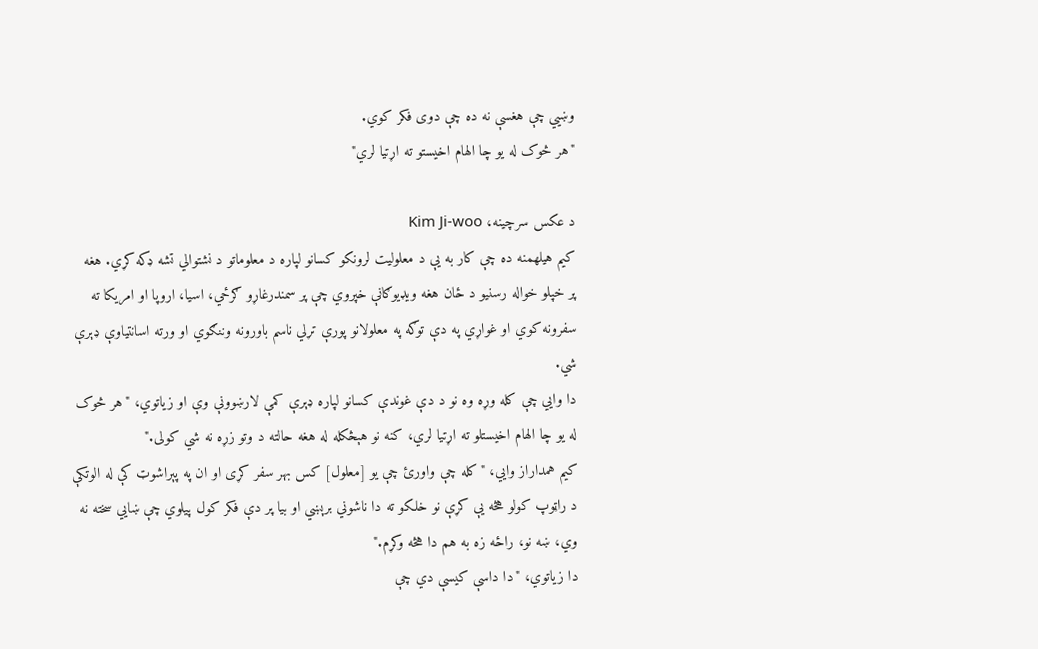وښيي چې هغسې نه ده چې دوی فکر کوي.
"هر څوک له یو چا الهام اخیستو ته اړتیا لري"

د عکس سرچینه، Kim Ji-woo
کیم هیلهمنه ده چې کار به یې د معلولیت لرونکو کسانو لپاره د معلوماتو د نشتوالي تشه ډکه کړي. هغه پر خپلو خواله رسنیو د ځان هغه ویډيوګانې خپروي چې پر سمندرغاړو ګرځي، اسیا، اروپا او امریکا ته سفرونه کوي او غواړي په دې توګه په معلولانو پورې تړلي ناسم باورونه وننګوي او ورته اسانتیاوې ډېرې شي.
دا وايي چې کله وړه وه نو د دې غوندې کسانو لپاره ډېرې کمې لارښوونې وې او زیاتوي، "هر څوک له یو چا الهام اخیستلو ته اړتیا لري، کنه نو هېڅکله له هغه حالته د وتو زړه نه شي کولی."
کیم همداراز وايي، "کله چې واورئ چې یو [معلول] کس بهر سفر کړی او ان په پېراشوټ کې له الوتکې د راټوپ کولو هڅه یې کړې نو خلکو ته دا ناشوني برېښي او بیا پر دې فکر کول پيلوي چې ښايي سخته نه وي، ښه نو، راځه زه به هم دا هڅه وکړم."
دا زیاتوي، "دا داسې کیسې دي چې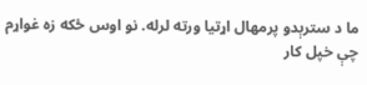ما د سترېدو پرمهال اړتیا ورته لرله. نو اوس ځکه زه غواړم چې خپل کار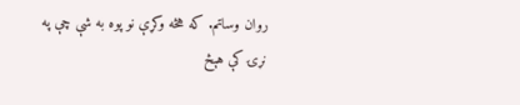روان وساتم. که هڅه وکړې نو پوه به شې چې په نړۍ کې هېڅ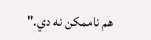هم ناممکن نه دي."